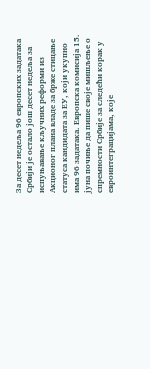За десет недеља 96 европских задатaка
Србији је остало још десет недеља за испуњавање кључних реформи из Акционог плана владе за брже стицање статуса кандидата за ЕУ, који укупно има 96 задатака. Европска комисија 15. јуна почиње да пише своје мишљење о спремности Србије за следећи корак у евроинтеграцијама, које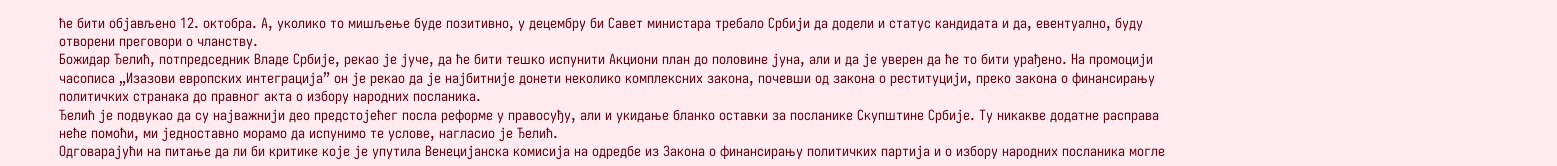ће бити објављено 12. октобра. А, уколико то мишљење буде позитивно, у децембру би Савет министара требало Србији да додели и статус кандидата и да, евентуално, буду отворени преговори о чланству.
Божидар Ђелић, потпредседник Владе Србије, рекао је јуче, да ће бити тешко испунити Акциони план до половине јуна, али и да је уверен да ће то бити урађено. На промоцији часописа „Изазови европских интеграција” он је рекао да је најбитније донети неколико комплексних закона, почевши од закона о реституцији, преко закона о финансирању политичких странака до правног акта о избору народних посланика.
Ђелић је подвукао да су најважнији део предстојећег посла реформе у правосуђу, али и укидање бланко оставки за посланике Скупштине Србије. Ту никакве додатне расправа неће помоћи, ми једноставно морамо да испунимо те услове, нагласио је Ђелић.
Одговарајући на питање да ли би критике које је упутила Венецијанска комисија на одредбе из Закона о финансирању политичких партија и о избору народних посланика могле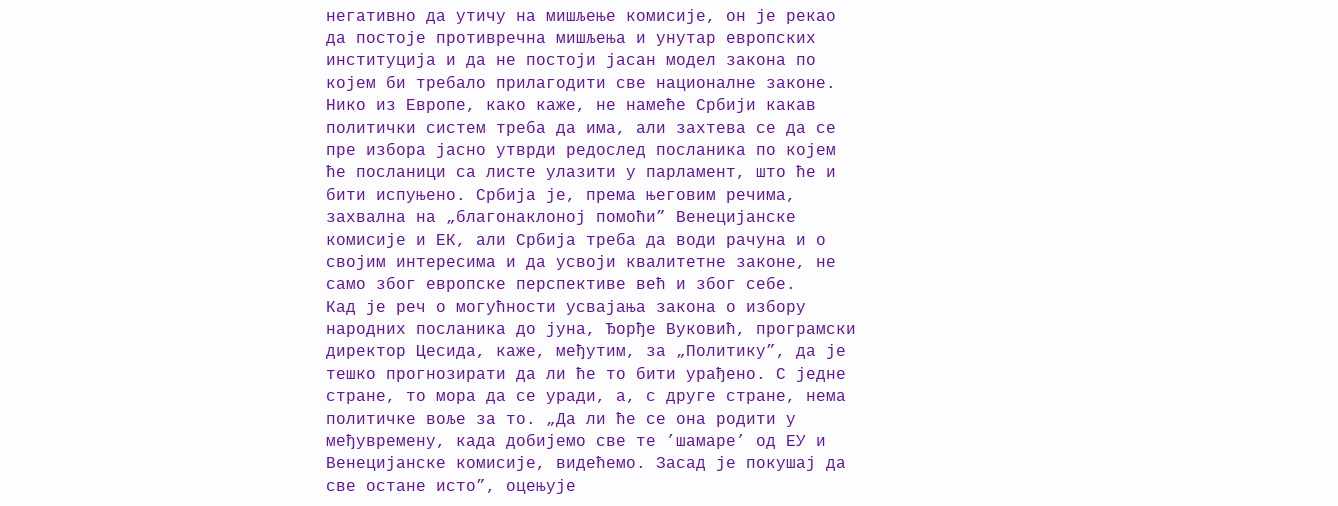негативно да утичу на мишљење комисије, он је рекао да постоје противречна мишљења и унутар европских институција и да не постоји јасан модел закона по којем би требало прилагодити све националне законе.
Нико из Европе, како каже, не намеће Србији какав политички систем треба да има, али захтева се да се пре избора јасно утврди редослед посланика по којем ће посланици са листе улазити у парламент, што ће и бити испуњено. Србија је, према његовим речима, захвална на „благонаклоној помоћи” Венецијанске комисије и ЕК, али Србија треба да води рачуна и о својим интересима и да усвоји квалитетне законе, не само због европске перспективе већ и због себе.
Кад је реч о могућности усвајања закона о избору народних посланика до јуна, Ђорђе Вуковић, програмски директор Цесида, каже, међутим, за „Политику”, да је тешко прогнозирати да ли ће то бити урађено. С једне стране, то мора да се уради, а, с друге стране, нема политичке воље за то. „Да ли ће се она родити у међувремену, када добијемо све те ’шамаре’ од ЕУ и Венецијанске комисије, видећемо. Засад је покушај да све остане исто”, оцењује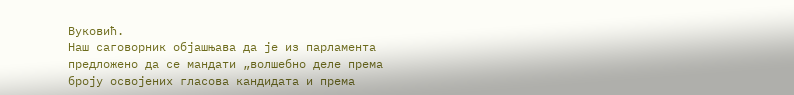Вуковић.
Наш саговорник објашњава да је из парламента предложено да се мандати „волшебно деле према броју освојених гласова кандидата и према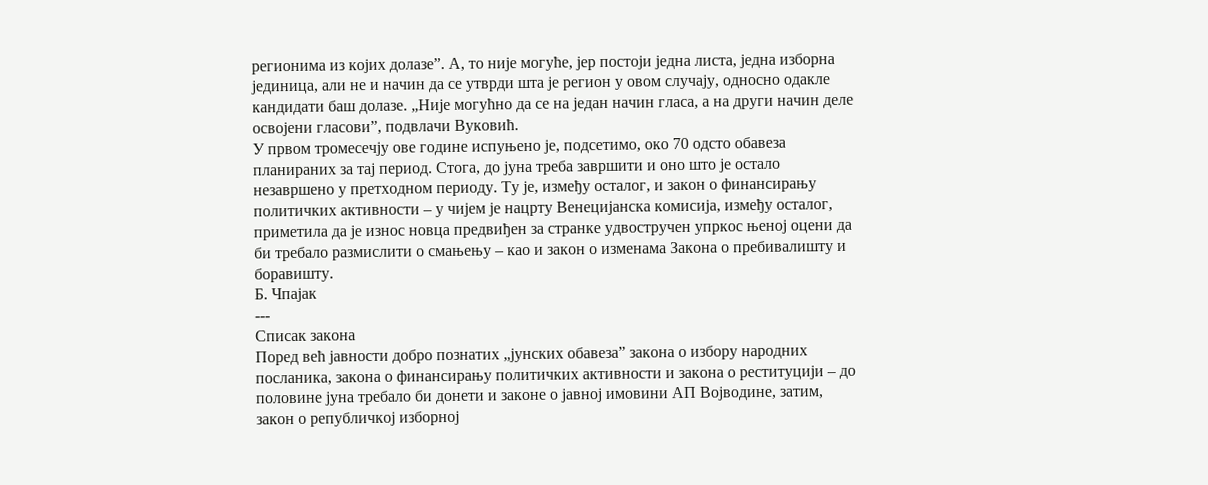регионима из којих долазе”. А, то није могуће, јер постоји једна листа, једна изборна јединица, али не и начин да се утврди шта је регион у овом случају, односно одакле кандидати баш долазе. „Није могућно да се на један начин гласа, а на други начин деле освојени гласови”, подвлачи Вуковић.
У првом тромесечју ове године испуњено је, подсетимо, око 70 одсто обавеза планираних за тај период. Стога, до јуна треба завршити и оно што је остало незавршено у претходном периоду. Ту је, између осталог, и закон о финансирању политичких активности – у чијем је нацрту Венецијанска комисија, између осталог, приметила да је износ новца предвиђен за странке удвостручен упркос њеној оцени да би требало размислити о смањењу – као и закон о изменама Закона о пребивалишту и боравишту.
Б. Чпајак
---
Списак закона
Поред већ јавности добро познатих „јунских обавеза” закона о избору народних посланика, закона о финансирању политичких активности и закона о реституцији – до половине јуна требало би донети и законе о јавној имовини АП Војводине, затим, закон о републичкој изборној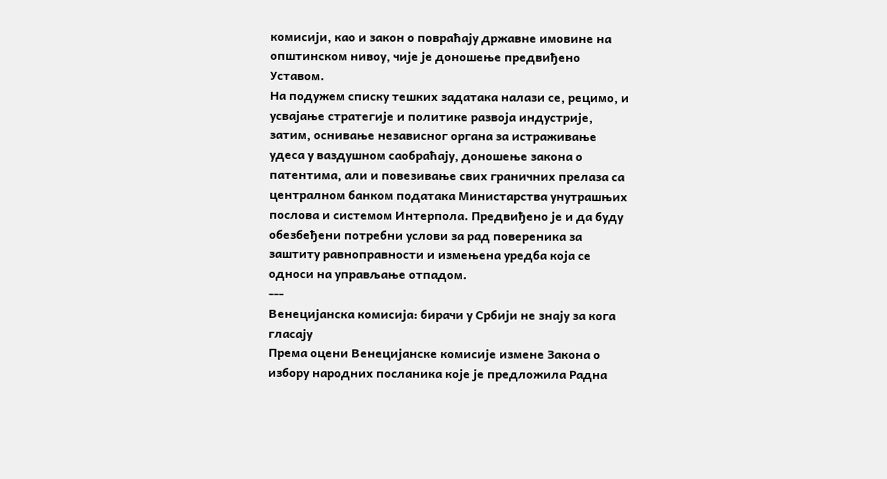комисији, као и закон о повраћају државне имовине на општинском нивоу, чије је доношење предвиђено Уставом.
На подужем списку тешких задатака налази се, рецимо, и усвајање стратегије и политике развоја индустрије, затим, оснивање независног органа за истраживање удеса у ваздушном саобраћају, доношење закона о патентима, али и повезивање свих граничних прелаза са централном банком података Министарства унутрашњих послова и системом Интерпола. Предвиђено је и да буду обезбеђени потребни услови за рад повереника за заштиту равноправности и измењена уредба која се односи на управљање отпадом.
---
Венецијанска комисија: бирачи у Србији не знају за кога гласају
Према оцени Венецијанске комисије измене Закона о избору народних посланика које је предложила Радна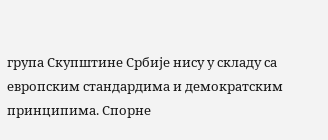група Скупштине Србије нису у складу са европским стандардима и демократским принципима. Спорне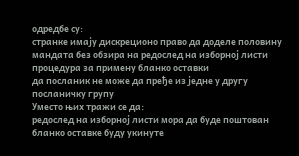одредбе су:
странке имају дискреционо право да доделе половину мандата без обзира на редослед на изборној листи
процедура за примену бланко оставки
да посланик не може да пређе из једне у другу посланичку групу
Уместо њих тражи се да:
редослед на изборној листи мора да буде поштован
бланко оставке буду укинуте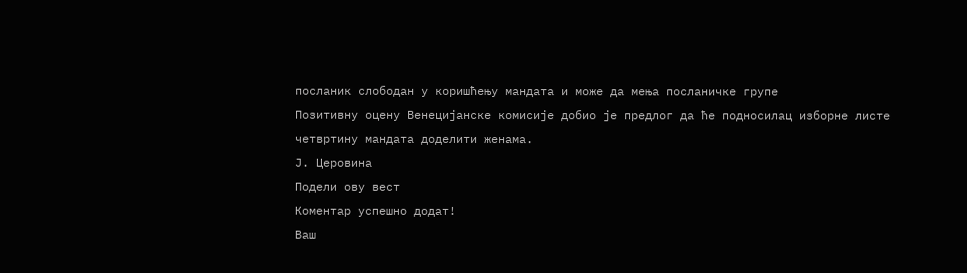посланик слободан у коришћењу мандата и може да мења посланичке групе
Позитивну оцену Венецијанске комисије добио је предлог да ће подносилац изборне листе четвртину мандата доделити женама.
Ј. Церовина
Подели ову вест
Комeнтар успeшно додат!
Ваш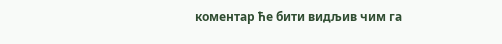комeнтар ћe бити видљив чим га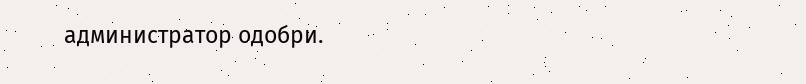администратор одобри.